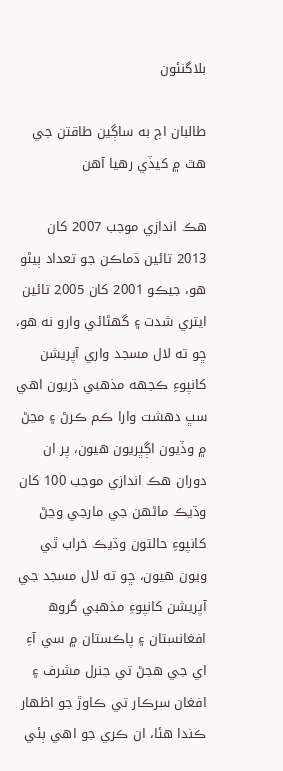بلاگنئون

طالبان اڄ به ساڳين طاقتن جي هٿ ۾ کيڏي رهيا آهن

هڪ اندازي موجب 2007 کان 2013 تائين ڌماڪن جو تعداد ٻيڻو هو، جيڪو 2001 کان 2005 تائين ايتري شدت ۽ گهڻائي وارو نه هو، ڇو ته لال مسجد واري آپريشن کانپوءِ ڪجھه مذهبي ڌريون اهي سڀ دهشت وارا ڪم ڪرڻ ۽ مڃڻ ۾ وڏيون اڳڀريون هيون، پر ان دوران هڪ اندازي موجب 100 کان وڌيڪ ماڻهن جي مارجي وڃڻ کانپوءِ حالتون وڌيڪ خراب ٿي ويون هيون، ڇو ته لال مسجد جي آپريشن کانپوءِ مذهبي گروھ افغانستان ۽ پاڪستان ۾ سي آءِ اي جي هجڻ تي جنرل مشرف ۽ افغان سرڪار تي ڪاوڙ جو اظهار ڪندا هئا، ان ڪري جو اهي ٻئي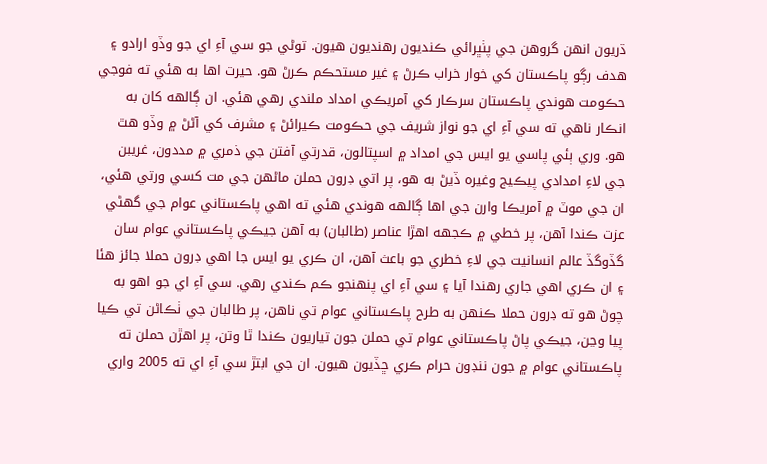ڌريون انهن گروهن جي پٺڀرائي ڪنديون رهنديون هيون. توڻي جو سي آءِ اي جو وڏو ارادو ۽ هدف رڳو پاڪستان کي خوار خراب ڪرڻ ۽ غير مستحڪم ڪرڻ هو. حيرت اها به هئي ته فوجي حڪومت هوندي پاڪستان سرڪار کي آمريڪي امداد ملندي رهي هئي. ان ڳالھه کان به انڪار ناهي ته سي آءِ اي جو نواز شريف جي حڪومت ڪيرائڻ ۽ مشرف کي آڻڻ ۾ وڏو هٿ هو. وري ٻئي پاسي يو ايس جي امداد ۾ اسپتالون، قدرتي آفتن جي ذمري ۾ مددون، غريبن جي لاءِ امدادي پيڪيج وغيره ڏيڻ به هو، پر اتي ڊرون حملن ماڻهن جي مت کسي ورتي هئي، ان جي موٽ ۾ آمريڪا وارن جي اها ڳالھه هوندي هئي ته اهي پاڪستاني عوام جي گهڻي عزت ڪندا آهن، پر خطي ۾ ڪجھه اهڙا عناصر (طالبان) به آهن جيڪي پاڪستاني عوام سان گڏوگڏ عالم انسانيت جي لاءِ خطري جو باعث آهن، ان ڪري يو ايس جا اهي ڊرون حملا جائز هئا ۽ ان ڪري اهي جاري رهندا آيا ۽ سي آءِ اي پنهنجو ڪم ڪندي رهي. سي آءِ اي جو اهو به چوڻ هو ته ڊرون حملا ڪنهن به طرح پاڪستاني عوام تي ناهن، پر طالبان جي ٺڪاڻن تي ڪيا پيا وڃن، جيڪي پاڻ پاڪستاني عوام تي حملن جون تياريون ڪندا ٿا وتن، پر اهڙن حملن ته پاڪستاني عوام ۾ جون ننڊون حرام ڪري ڇڏيون هيون. ان جي ابتڙ سي آءِ اي ته 2005 واري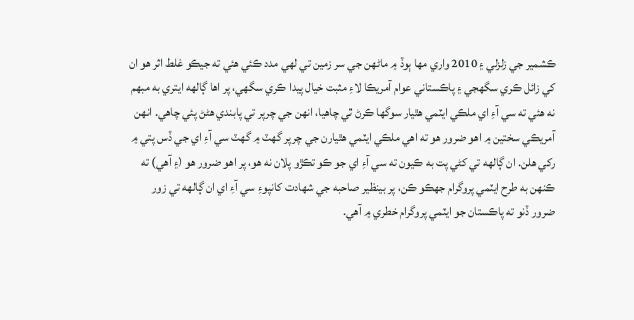ڪشمير جي زلزلي ۽ 2010 واري مها ٻوڏ ۾ ماڻهن جي سر زمين تي لهي مدد ڪئي هئي ته جيڪو غلط اثر هو ان کي زائل ڪري سگهجي ۽ پاڪستاني عوام آمريڪا لاءِ مثبت خيال پيدا ڪري سگهي، پر اها ڳالھه ايتري به مبهم نه هئي ته سي آءِ اي ملڪي ايٽمي هٿيار سوگها ڪرڻ ٿي چاهيا، انهن جي چرپر تي پابندي هڻڻ پئي چاهي. انهن آمريڪي سختين ۾ اهو ضرور هو ته اهي ملڪي ايٽمي هٿيارن جي چرپر گھٽ ۾ گھٽ سي آءِ اي جي ڏس پتي ۾ رکي هلن. ان ڳالھه تي کڻي پت به ڪيون ته سي آءِ اي جو ڪو تڪڙو پلان نه هو، پر اهو ضرور هو (۽ آهي) ته ڪنهن به طرح ايٽمي پروگرام جهڪو ڪن، پر بينظير صاحبه جي شهادت کانپوءِ سي آءِ اي ان ڳالھه تي زور ضرور ڏنو ته پاڪستان جو ايٽمي پروگرام خطري ۾ آهي.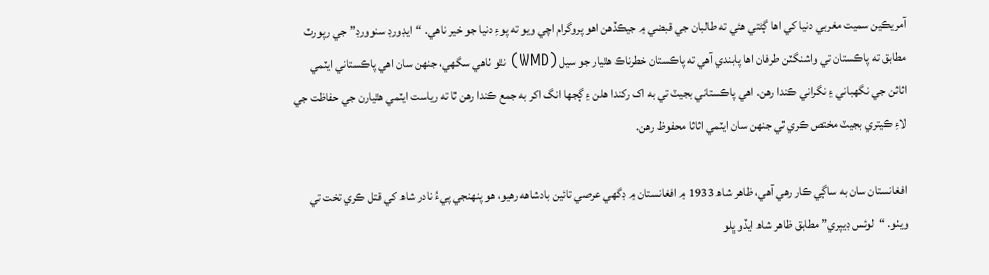آمريڪين سميت مغربي دنيا کي اها ڳڻتي هئي ته طالبان جي قبضي ۾ جيڪڏهن اهو پروگرام اچي ويو ته پوءِ دنيا جو خير ناهي. “ايڊورڊ سنوورڊ” جي رپورٽ مطابق ته پاڪستان تي واشنگٽن طرفان اها پابندي آهي ته پاڪستان خطرناڪ هٿيار جو سيل (WMD) نٿو ٺاهي سگهي، جنهن سان اهي پاڪستاني ايٽمي اثاثن جي نگهباني ۽ نگراني ڪندا رهن. اهي پاڪستاني بجيٽ تي به اک رکندا هلن ۽ ڳجھا انگ اکر به جمع ڪندا رهن ٿا ته رياست ايٽمي هٿيارن جي حفاظت جي لاءِ ڪيتري بجيٽ مختص ڪري ٿي جنهن سان ايٽمي اثاثا محفوظ رهن.

افغانستان سان به ساڳي ڪار رهي آهي، ظاهر شاھ 1933 ۾ افغانستان ۾ ڊگهي عرصي تائين بادشاهه رهيو، هو پنهنجي پيءُ نادر شاھ کي قتل ڪري تخت تي ويٺو. “لوئس ڊيپري” مطابق ظاهر شاھ ايڏو ڀلو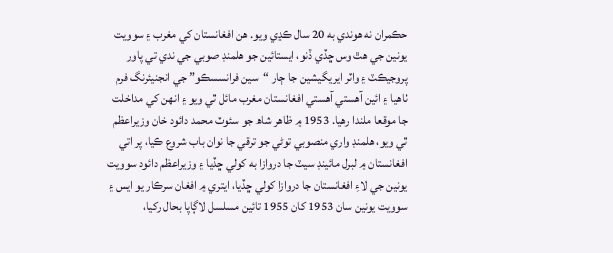حڪمران نه هوندي به 20 سال ڪڍي ويو. هن افغانستان کي مغرب ۽ سوويت يونين جي هٿ وس ڇڏي ڏنو، ايستائين جو هلمنڊ صوبي جي ندي تي پاور پروجيڪٽ ۽ واٽر ايريگيشين جا ڄار “سين فرانسسڪو” جي انجنيئرنگ فرم ٺاهيا ۽ ائين آهستي آهستي افغانستان مغرب مائل ٿي ويو ۽ انهن کي مداخلت جا موقعا ملندا رهيا. 1953 ۾ ظاهر شاھ جو سئوٽ محمد دائود خان وزيراعظم ٿي ويو، هلمنڊ واري منصوبي توڻي جو ترقي جا نوان باب شروع ڪيا، پر اتي افغانستان ۾ لبرل مائينڊ سيٽ جا دروازا به کولي ڇڏيا ۽ وزيراعظم دائود سوويت يونين جي لاءِ افغانستان جا دروازا کولي ڇڏيا، ايتري ۾ افغان سرڪار يو ايس ۽ سوويت يونين سان 1953 کان 1955 تائين مسلسل لاڳاپا بحال رکيا،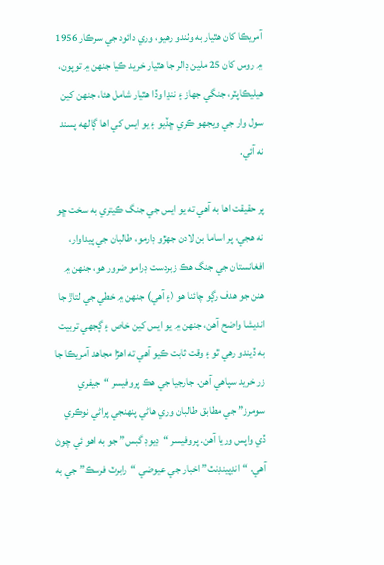آمريڪا کان هٿيار به وٺندو رهيو، وري دائود جي سرڪار 1956 ۾ روس کان 25 ملين ڊالر جا هٿيار خريد ڪيا جنهن ۾ توپون، هيليڪاپٽر، جنگي جهاز ۽ ننڍا وڏا هٿيار شامل هئا، جنهن کين سول وار جي ويجهو ڪري ڇڏيو ۽ يو ايس کي اها ڳالهه پسند نه آئي.

پر حقيقت اها به آهي ته يو ايس جي جنگ ڪيتري به سخت ڇو نه هجي، پر اساما بن لادن جهڙو ڊارمو، طالبان جي پيداوار، افغانستان جي جنگ هڪ زبردست ڊرامو ضرور هو، جنهن ۾ هنن جو هدف رڳو چائنا هو (۽ آهي) جنهن ۾ خطي جي لتاڙ جا انديشا واضح آهن، جنهن ۾ يو ايس کين خاص ۽ ڳجهي تربيت به ڏيندو رهي ٿو ۽ وقت ثابت ڪيو آهي ته اهڙا مجاهد آمريڪا جا زر خريد سپاهي آهن. جارجيا جي هڪ پروفيسر “جيفري سومرز” جي مطابق طالبان وري هاڻي پنهنجي پراڻي نوڪري ڏي واپس وريا آهن. پروفيسر “ڊيوڊ گبس” جو به اهو ئي چوڻ آهي. “انڊپينڊنٽ” اخبار جي عيوضي “رابرٽ فرسڪ” جي به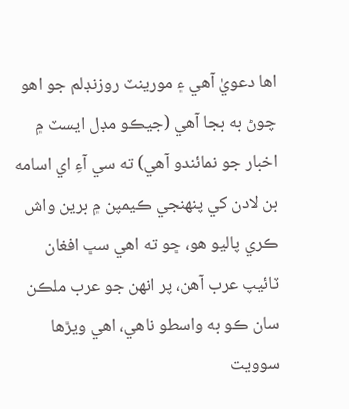اها دعويٰ آهي ۽ مورينٽ روزنڊلم جو اهو چوڻ به بجا آهي (جيڪو مڊل ايسٽ ۾ اخبار جو نمائندو آهي) ته سي آءِ اي اسامه بن لادن کي پنهنجي ڪيمپن ۾ برين واش ڪري پاليو هو، ڇو ته اهي سڀ افغان ٽائيپ عرب آهن، پر انهن جو عرب ملڪن سان ڪو به واسطو ناهي، اهي ويڙها سوويت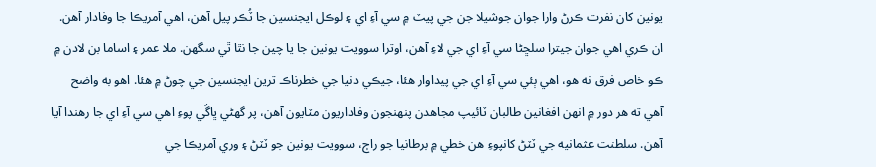يونين کان نفرت ڪرڻ وارا جوان جوشيلا جن جي پيٽ ۾ سي آءِ اي ۽ لوڪل ايجنسين جا ٽُڪر پيل آهن، اهي آمريڪا جا وفادار آهن. ان ڪري اهي جوان جيترا سلڇڻا سي آءِ اي جي لاءِ آهن، اوترا سوويت يونين جا يا چين جا نٿا ٿي سگهن. ملا عمر ۽ اساما بن لادن ۾ ڪو خاص فرق نه هو، اهي ٻئي سي آءِ اي جي پيداوار هئا، جيڪي دنيا جي خطرناڪ ترين ايجنسين جي چوڻ ۾ هئا. اهو به واضح آهي ته هر دور ۾ انهن افغانين طالبان ٽائيپ مجاهدن پنهنجون وفاداريون مٽايون آهن، پر گھڻي ڀاڱي پوءِ اهي سي آءِ اي جا رهندا آيا آهن. سلطنت عثمانيه جي ٽٽڻ کانپوءِ هن خطي ۾ برطانيا جو راڄ، سوويت يونين جو ٽٽڻ ۽ وري آمريڪا جي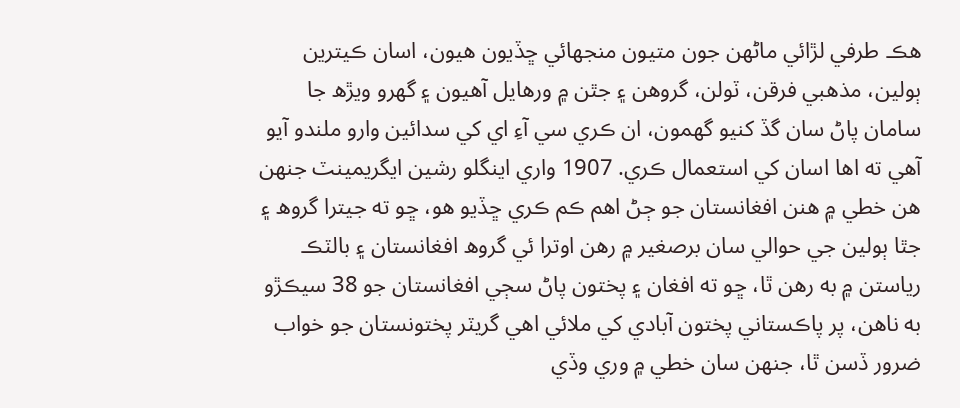هڪ طرفي لڙائي ماڻهن جون متيون منجهائي ڇڏيون هيون، اسان ڪيترين ٻولين، مذهبي فرقن، ٽولن، گروهن ۽ جٿن ۾ ورهايل آهيون ۽ گهرو ويڙھ جا سامان پاڻ سان گڏ کنيو گهمون، ان ڪري سي آءِ اي کي سدائين وارو ملندو آيو آهي ته اها اسان کي استعمال ڪري. 1907 واري اينگلو رشين ايگريمينٽ جنهن هن خطي ۾ هنن افغانستان جو ڄڻ اهم ڪم ڪري ڇڏيو هو، ڇو ته جيترا گروھ ۽ جٿا ٻولين جي حوالي سان برصغير ۾ رهن اوترا ئي گروھ افغانستان ۽ بالٽڪ رياستن ۾ به رهن ٿا، ڇو ته افغان ۽ پختون پاڻ سڄي افغانستان جو 38 سيڪڙو به ناهن، پر پاڪستاني پختون آبادي کي ملائي اهي گريٽر پختونستان جو خواب ضرور ڏسن ٿا، جنهن سان خطي ۾ وري وڏي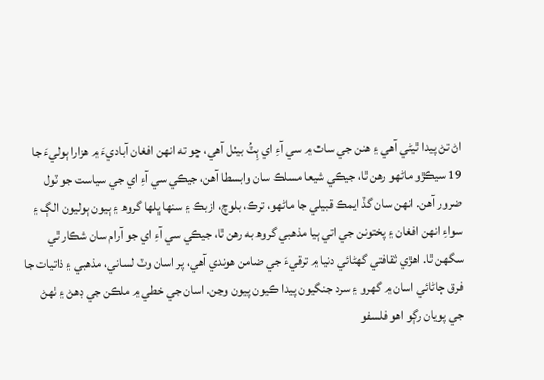اڻ تڻ پيدا ٿيڻي آهي ۽ هنن جي ساٿ ۾ سي آءِ اي ٻِٽُ بيٺل آهي، ڇو ته انهن افغان آباديءَ ۾ هزارا ٻوليءَ جا 19 سيڪڙو ماڻهو رهن ٿا، جيڪي شيعا مسلڪ سان وابسطا آهن، جيڪي سي آءِ اي جي سياست جو ٽول ضرور آهن. انهن سان گڏ ايمڪ قبيلي جا ماڻهو، ترڪ، بلوچ، ازبڪ ۽ سنها ڀلها گروھ ۽ ٻيون ٻوليون الڳ ۽ سواءِ انهن افغان ۽ پختونن جي اتي ٻيا مذهبي گروھ به رهن ٿا، جيڪي سي آءِ اي جو آرام سان شڪار ٿي سگهن ٿا. اهڙي ثقافتي گهڻائي دنيا ۾ ترقيءَ جي ضامن هوندي آهي، پر اسان وٽ لساني، مذهبي ۽ ذاتيات جا فرق ڄاڻائي اسان ۾ گهرو ۽ سرد جنگيون پيدا ڪيون پيون وڃن. اسان جي خطي ۾ ملڪن جي ڊهڻ ۽ ٺهڻ جي پويان رڳو اهو فلسفو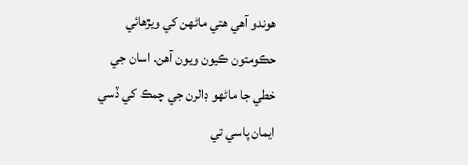هوندو آهي هتي ماڻهن کي ويڙهائي حڪومتون ڪيون ويون آهن. اسان جي خطي جا ماڻهو ڊالرن جي چمڪ کي ڏسي ايمان پاسي تي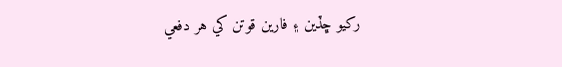رکيو ڇڏين ۽ فارين قوتن کي هر دفعي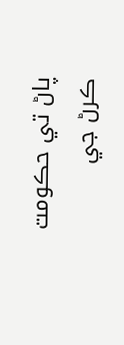پاڻ تي حڪومت ڪرڻ جي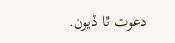دعوت ٿا ڏيون.